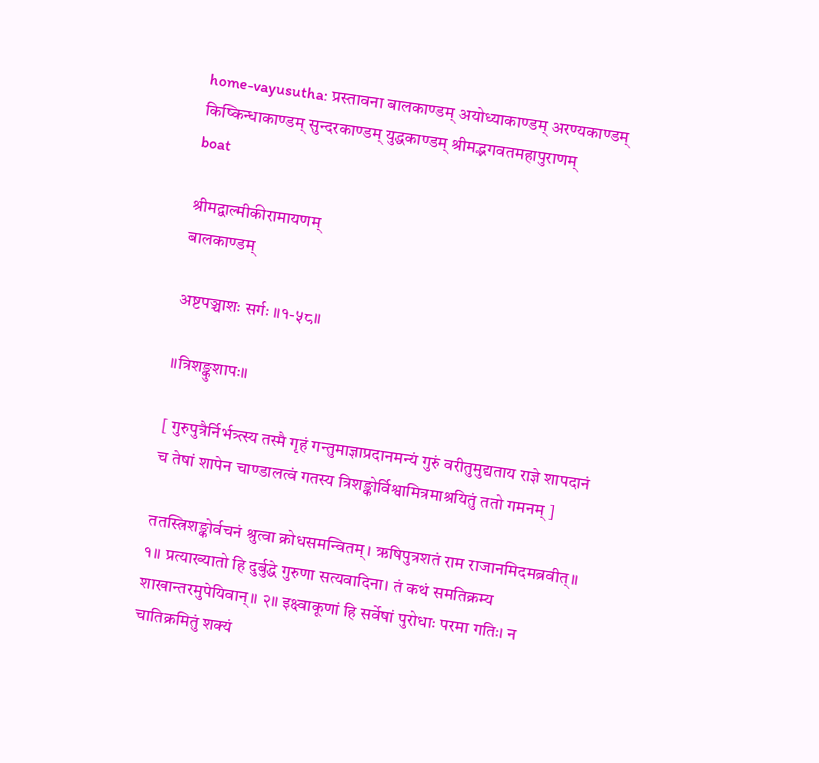home-vayusutha: प्रस्तावना बालकाण्डम् अयोध्याकाण्डम् अरण्यकाण्डम् किष्किन्धाकाण्डम् सुन्दरकाण्डम् युद्धकाण्डम् श्रीमद्भगवतमहापुराणम्
boat

श्रीमद्वाल्मीकीरामायणम्
बालकाण्डम्

अष्टपञ्चाशः सर्गः ॥१-५८॥

॥त्रिशङ्कुशापः॥

[ गुरुपुत्रैर्निर्भत्र्त्स्य तस्मै गृहं गन्तुमाज्ञाप्रदानमन्यं गुरुं वरीतुमुद्यताय राज्ञे शापदानं च तेषां शापेन चाण्डालत्वं गतस्य त्रिशङ्कोर्विश्वामित्रमाश्रयितुं ततो गमनम् ]

ततस्त्रिशङ्कोर्वचनं श्रुत्वा क्रोधसमन्वितम्। ऋषिपुत्रशतं राम राजानमिदमब्रवीत्॥ १॥ प्रत्याख्यातो हि दुर्बुद्धे गुरुणा सत्यवादिना। तं कथं समतिक्रम्य शाखान्तरमुपेयिवान्॥ २॥ इक्ष्वाकूणां हि सर्वेषां पुरोधाः परमा गतिः। न चातिक्रमितुं शक्यं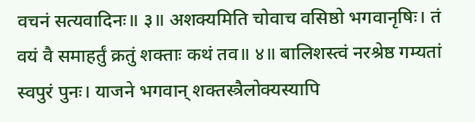वचनं सत्यवादिनः॥ ३॥ अशक्यमिति चोवाच वसिष्ठो भगवानृषिः। तं वयं वै समाहर्तुं क्रतुं शक्ताः कथं तव॥ ४॥ बालिशस्त्वं नरश्रेष्ठ गम्यतां स्वपुरं पुनः। याजने भगवान् शक्तस्त्रैलोक्यस्यापि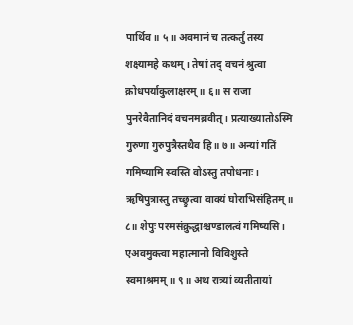पार्थिव॥ ५॥ अवमानं च तत्कर्तुं तस्य शक्ष्यामहे कथम्। तेषां तद् वचनं श्रुत्वा क्रोधपर्याकुलाक्षरम्॥ ६॥ स राजा पुनरेवैतानिदं वचनमब्रवीत्। प्रत्याख्यातोऽस्मि गुरुणा गुरुपुत्रैस्तथैव हि॥ ७॥ अन्यां गतिं गमिष्यामि स्वस्ति वोऽस्तु तपोधनाः। ऋषिपुत्रास्तु तच्छ्रुत्वा वाक्यं घोराभिसंहितम्॥ ८॥ शेपुः परमसंक्रुद्धाश्चण्डालत्वं गमिष्यसि। एअवमुक्त्वा महात्मानो विविशुस्ते स्वमाश्रमम्॥ ९॥ अथ रात्र्यां व्यतीतायां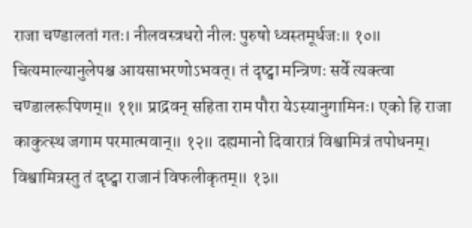राजा चण्डालतां गतः। नीलवस्त्रधरो नीलः पुरुषो ध्वस्तमूर्धजः॥ १०॥ चित्यमाल्यानुलेपश्च आयसाभरणोऽभवत्। तं दृष्ट्वा मन्त्रिणः सर्वे त्यक्त्वा चण्डालरूपिणम्॥ ११॥ प्राद्रवन् सहिता राम पौरा येऽस्यानुगामिनः। एको हि राजा काकुत्स्थ जगाम परमात्मवान्॥ १२॥ दह्यमानो दिवारात्रं विश्वामित्रं तपोधनम्। विश्वामित्रस्तु तं दृष्ट्वा राजानं विफलीकृतम्॥ १३॥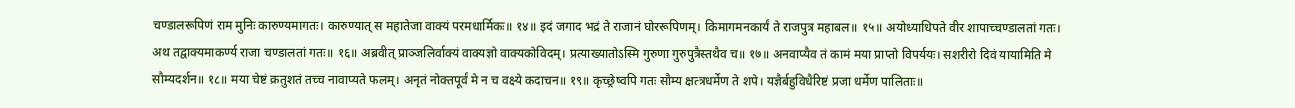चण्डालरूपिणं राम मुनिः कारुण्यमागतः। कारुण्यात् स महातेजा वाक्यं परमधार्मिकः॥ १४॥ इदं जगाद भद्रं ते राजानं घोररूपिणम्। किमागमनकार्यं ते राजपुत्र महाबल॥ १५॥ अयोध्याधिपते वीर शापाच्चण्डालतां गतः। अथ तद्वाक्यमाकर्ण्य राजा चण्डालतां गतः॥ १६॥ अब्रवीत् प्राञ्जलिर्वाक्यं वाक्यज्ञो वाक्यकोविदम्। प्रत्याख्यातोऽस्मि गुरुणा गुरुपुत्रैस्तथैव च॥ १७॥ अनवाप्यैव तं कामं मया प्राप्तो विपर्ययः। सशरीरो दिवं यायामिति मे सौम्यदर्शन॥ १८॥ मया चेष्टं क्रतुशतं तच्च नावाप्यते फलम्। अनृतं नोक्तपूर्वं मे न च वक्ष्ये कदाचन॥ १९॥ कृच्छ्रेष्वपि गतः सौम्य क्षत्त्रधर्मेण ते शपे। यज्ञैर्बहुविधैरिष्टं प्रजा धर्मेण पालिताः॥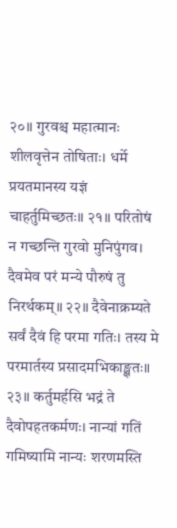२०॥ गुरवश्च महात्मानः शीलवृत्तेन तोषिताः। धर्मे प्रयतमानस्य यज्ञं चाहर्तुमिच्छतः॥ २१॥ परितोषं न गच्छन्ति गुरवो मुनिपुंगव। दैवमेव परं मन्ये पौरुषं तु निरर्थकम्॥ २२॥ दैवेनाक्रम्यते सर्वं दैवं हि परमा गतिः। तस्य मे परमार्तस्य प्रसादमभिकाङ्क्षतः॥ २३॥ कर्तुमर्हसि भद्रं ते दैवोपहतकर्मणः। नान्यां गतिं गमिष्यामि नान्यः शरणमस्ति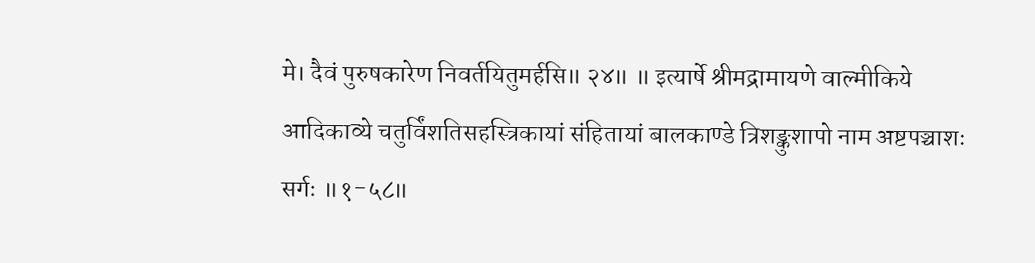मे। दैवं पुरुषकारेण निवर्तयितुमर्हसि॥ २४॥ ॥ इत्यार्षे श्रीमद्रामायणे वाल्मीकिये आदिकाव्ये चतुर्विंशतिसहस्त्रिकायां संहितायां बालकाण्डे त्रिशङ्कुशापो नाम अष्टपञ्चाशः सर्गः ॥१-५८॥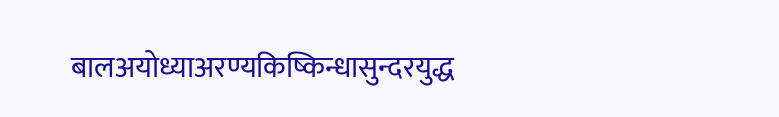बालअयोध्याअरण्यकिष्किन्धासुन्दरयुद्ध